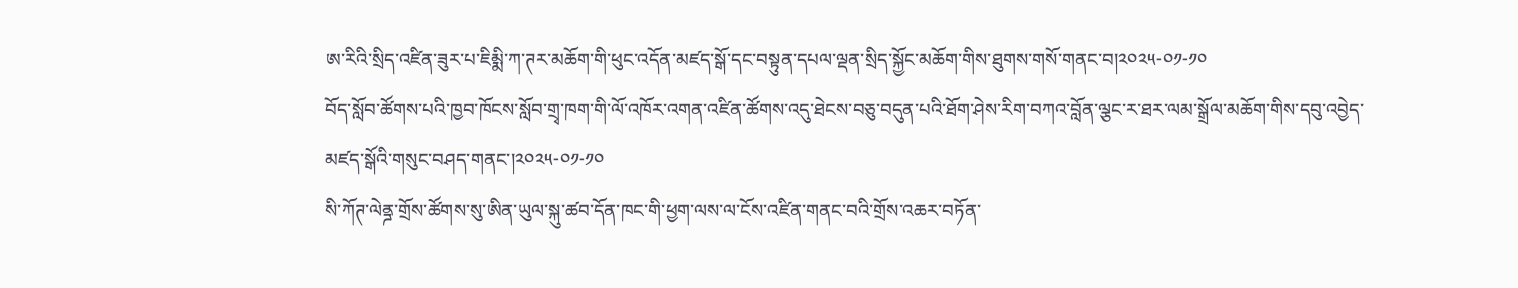ཨ་རིའི་སྲིད་འཛིན་ཟུར་པ་ཇིམྨི་ཀ་ཊར་མཆོག་གི་ཕུང་འདོན་མཛད་སྒོ་དང་བསྟུན་དཔལ་ལྡན་སྲིད་སྐྱོང་མཆོག་གིས་ཐུགས་གསོ་གནང་བ།༢༠༢༥-༠༡-༡༠
བོད་སློབ་ཚོགས་པའི་ཁྱབ་ཁོངས་སློབ་གྲྭ་ཁག་གི་ལོ་འཁོར་འགན་འཛིན་ཚོགས་འདུ་ཐེངས་བཅུ་བདུན་པའི་ཐོག་ཤེས་རིག་བཀའ་བློན་ལྕང་ར་ཐར་ལམ་སྒྲོལ་མཆོག་གིས་དབུ་འབྱེད་མཛད་སྒོའི་གསུང་བཤད་གནང་།༢༠༢༥-༠༡-༡༠
སི་ཀོཊ་ལེནྜ་གྲོས་ཚོགས་སུ་ཨིན་ཡུལ་སྐུ་ཚབ་དོན་ཁང་གི་ཕྱག་ལས་ལ་ངོས་འཛིན་གནང་བའི་གྲོས་འཆར་བཏོན་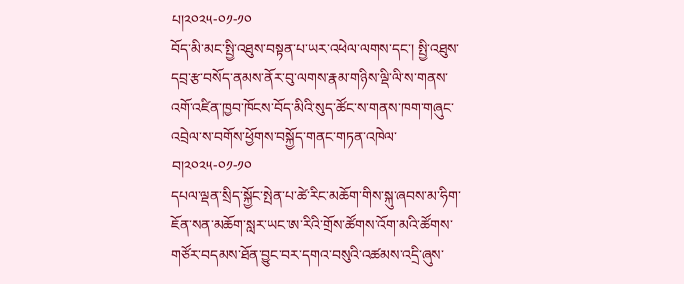པ།༢༠༢༥-༠༡-༡༠
བོད་མི་མང་སྤྱི་འཐུས་བསྟན་པ་ཡར་འཕེལ་ལགས་དང་། སྤྱི་འཐུས་དབྲ་རྩ་བསོད་ནམས་ནོར་བུ་ལགས་རྣམ་གཉིས་ལྡི་ལི་ས་གནས་འགོ་འཛིན་ཁྱབ་ཁོངས་བོད་མིའི་སུད་ཚོང་ས་གནས་ཁག་གཞུང་འབྲེལ་ས་བགོས་ཕྱོགས་བསྐྱོད་གནང་གཏན་འཁེལ་བ།༢༠༢༥-༠༡-༡༠
དཔལ་ལྡན་སྲིད་སྐྱོང་སྤེན་པ་ཚེ་རིང་མཆོག་གིས་སྐུ་ཞབས་མ་ཧིག་ཇོན་སན་མཆོག་སླར་ཡང་ཨ་རིའི་གྲོས་ཚོགས་འོག་མའི་ཚོགས་གཙོར་བདམས་ཐོན་བྱུང་བར་དགའ་བསུའི་འཚམས་འདྲི་ཞུས་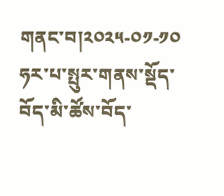གནང་བ།༢༠༢༥-༠༡-༡༠
ཧར་པ་སྤུར་གནས་སྡོད་བོད་མི་ཚོས་བོད་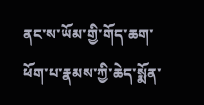ནང་ས་ཡོམ་གྱི་གོད་ཆག་ཕོག་པ་རྣམས་ཀྱི་ཆེད་སྨོན་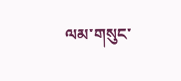ལམ་གསུང་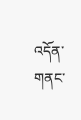འདོན་གནང་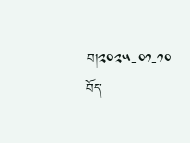བ།༢༠༢༥-༠༡-༡༠
བོད་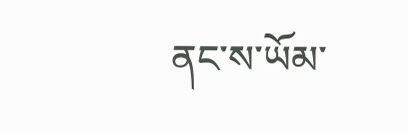ནང་ས་ཡོམ་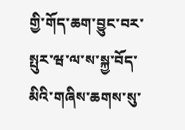གྱི་གོད་ཆག་བྱུང་བར་སྤུར་ཝ་ལ་ས་སྐྱ་བོད་མིའི་གཞིས་ཆགས་སུ་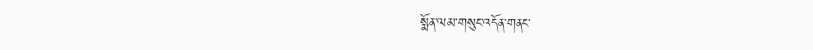སྨོན་ལམ་གསུང་འདོན་གནང་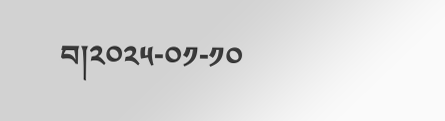བ།༢༠༢༥-༠༡-༡༠